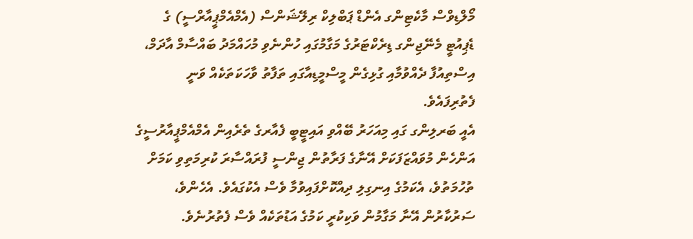މޯލްޑިވްސް މާކެޓިންގ އެންޑް ޕަބްލިކް ރިލޭޝަންސް (އެމްއެމްޕީއާރްސީ) ގެ ޑެޕިއުޓީ މެނޭޖިންގ ޑިރެކްޓަރުގެ މަގާމުގައި ހުންނެވި މުހައްމަދު ބައްސާމް އާދަމް، އިސްތިއުފާ ދެއްވުމާއި ގުޅިގެން މީސްމީޑިއާގައި ތަފާތު ވާހަކަތަކެއް ވަނީ ފެތުރިފައެވެ.
އެއީ ބަރލިންގ ގައި މިއަހަރު ބޭއްވި އައިޓީބީ ފެއާރގެ ތެރެއިން އެމްއެމްޕީއާރުސީގެ އަންހެން މުވައްޒަފަކަށް އޭނާގެ ފަރާތުން ޖިންސީ ފުރައްސާރަ ކުރިމަތިވި ކަމަށް ތުހުމަތުވެ، އެކަމުގެ އިނގިލި ދިއްކޮށްފައިވުމާ ވެސް އެކުގައެވެ. އެހެންވެ، ސަރުކާރުން އޭނާ މަގާމުން ވަކިކުރީ ކަމުގެ އަޑުތަކެއް ވެސް ފެތުރުނެވެ.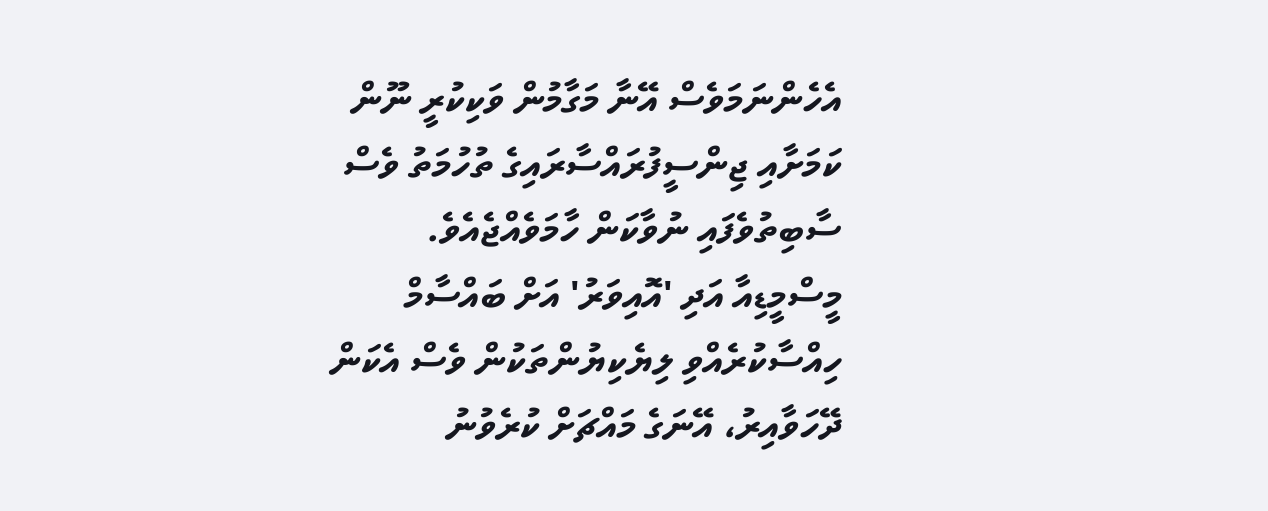އެހެންނަމަވެސް އޭނާ މަގާމުން ވަކިކުރީ ނޫން ކަމަށާއި ޖިންސީފުރައްސާރައިގެ ތުހުމަތު ވެސް ސާބިތުވެފައި ނުވާކަން ހާމަވެއްޖެއެވެ.
މީސްމީޑިއާ އަދި 'އޮއިވަރު' އަށް ބައްސާމް ހިއްސާކުރެއްވި ލިޔެކިޔުންތަކުން ވެސް އެކަން ދޭހަވާއިރު، އޭނަގެ މައްޗަށް ކުރެވުނު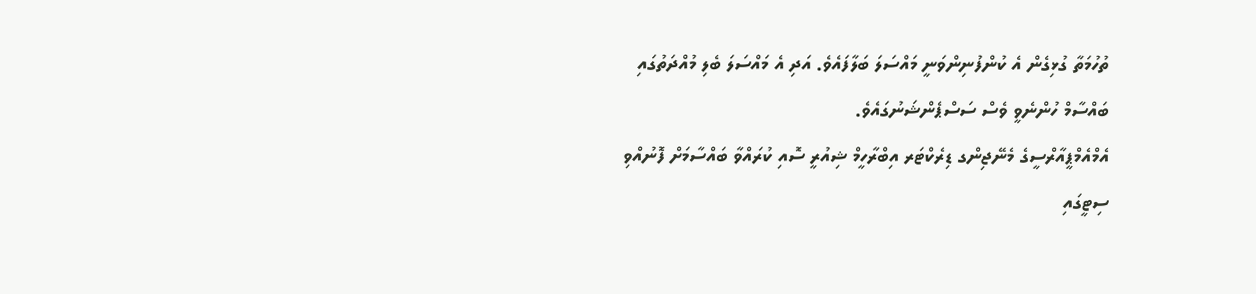ތުހުމަތާ ގުޅިގެން އެ ކުންފުނިންވަނީ މައްސަލަ ބަލާފައެވެ. އަދި އެ މައްސަލަ ބެލި މުއްދަތުގައި ބައްސާމް ހުންނެވީ ވެސް ސަސްޕެންޝަނުގައެވެ.
އެމްއެމްޕީއާރްސީގެ މެނޭޖިންގ ޑިރެކްޓަރ އިބްރާހީމް ޝިއުރީ ސޮއި ކުރައްވާ ބައްސާމަށް ފޮނުއްވި ސިޓީގައި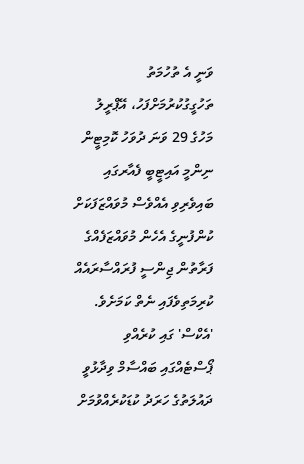ވަނީ އެ ތުހުމަތު ތަހުގީގުކުރުމަށްފަހު، އޭޕްރީލު މަހުގެ 29 ވަނަ ދުވަހު ކޮމިޓީން ނިންމީ އައިޓީބީ ފެއާރގައި ބައިވެރިވި އެއްވެސް މުވައްޒަފަކަށް ކުންފުނީގެ އެހެން މުވައްޒަފެއްގެ ފަރާތުން ޖިންސީ ފުރައްސާރައެއް ކުރިމަތިވެފައި ނެތް ކަމަށެވެ.
'އެކްސް' ގައި ކުރެއްވި ޕޯސްޓެއްގައި ބައްސާމް ވިދާޅުވީ ދައުލަތުގެ ހަރަދު ކުޑަކުރެއްވުމަށް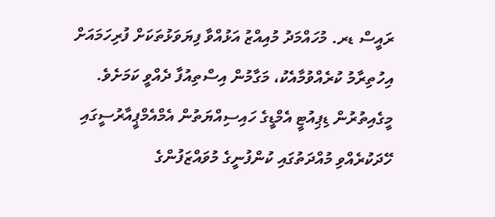ރައީސް ޑރ. މުހައްމަދު މުއިއްޒު އަޅުއްވާ ފިޔަވަޅުތަކަށް ފުރިހަމައަށް އިހުތިރާމު ކުރެއްވުމާއެކު، މަގާމުން އިސްތިއުފާ ދެއްވީ ކަމަށެވެ.
މީގެއިތުރުން ޑިޕިއުޓީ އެމްޑީގެ ހައިސިއްޔަތުން އެމްއެމްޕީއާރުސީގައި ހޭދަކުރެއްވި މުއްދަތުގައި ކުންފުނީގެ މުވައްޒަފުންގެ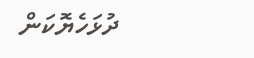ދުޅަހެޔޮކަން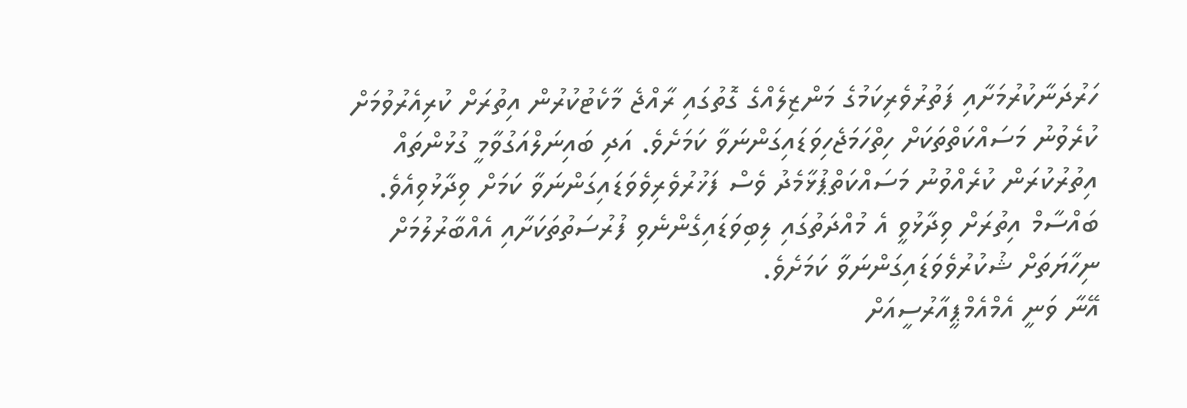ހަރުދަނާކުރުމަށާއި ފަތުރުވެރިކަމުގެ މަންޒިލެއްގެ ގޮތުގައި ރާއްޖެ މާކެޓުކުރުން އިތުރަށް ކުރިއެރުވުމަށް ކުރެވުނު މަސައްކަތްތަކަށް ހިތްހަމަޖެހިވަޑައިގަންނަވާ ކަމަށެވެ. އަދި ބައިނަލްއަގުވާމީ ގުޅުންތައް އިތުރުކުރަން ކުރެއްވުނު މަސައްކަތްޕުޅާމެދު ވެސް ފަޚުރުވެރިވެވަޑައިގަންނަވާ ކަމަށް ވިދާޅުވިއެވެ.
ބައްސާމް އިތުރަށް ވިދާޅުވީ އެ މުއްދަތުގައި ލިބިވަޑައިގެންނެވި ފުރުސަތުތަކަށާއި އެއްބާރުލުމަށް ނިހާޔަތަށް ޝުކުރުވެވަޑައިގަންނަވާ ކަމަށެވެ.
އޭނާ ވަނީ އެމްއެމްޕީއާރުސީއަށް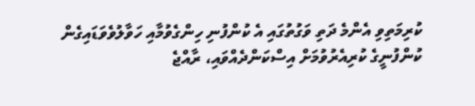ކުރިމަތިވި އެންމެ ދަތި ވަގުތުގައި އެ ކުންފުނި ހިންގެވުމާއި ހަވާލުވެވަޑައިގެން ކުންފުނީގެ ކުރިއެރުވުމަށް އިސްކަންދެއްވައި، ރާއްޖެ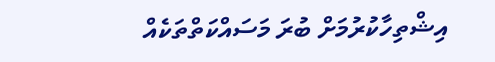އިޝްތިހާކުރުމަށް ބުރަ މަސައްކަތްތަކެއް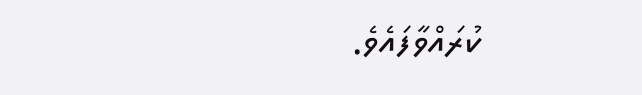ކުރައްވާފައެވެ.